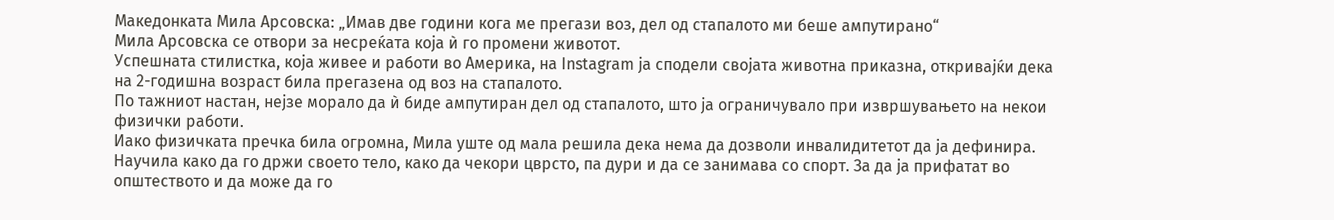Македонката Мила Арсовска: „Имав две години кога ме прегази воз, дел од стапалото ми беше ампутирано“
Мила Арсовска се отвори за несреќата која ѝ го промени животот.
Успешната стилистка, која живее и работи во Америка, на Instagram ја сподели својата животна приказна, откривајќи дека на 2-годишна возраст била прегазена од воз на стапалото.
По тажниот настан, нејзе морало да ѝ биде ампутиран дел од стапалото, што ја ограничувало при извршувањето на некои физички работи.
Иако физичката пречка била огромна, Мила уште од мала решила дека нема да дозволи инвалидитетот да ја дефинира. Научила како да го држи своето тело, како да чекори цврсто, па дури и да се занимава со спорт. За да ја прифатат во општеството и да може да го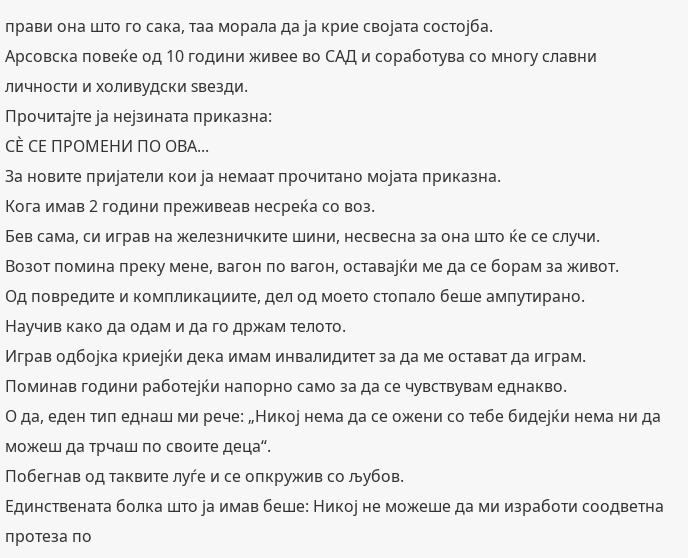прави она што го сака, таа морала да ја крие својата состојба.
Арсовска повеќе од 10 години живее во САД и соработува со многу славни личности и холивудски ѕвезди.
Прочитајте ја нејзината приказна:
СЀ СЕ ПРОМЕНИ ПО ОВА...
За новите пријатели кои ја немаат прочитано мојата приказна.
Кога имав 2 години преживеав несреќа со воз.
Бев сама, си играв на железничките шини, несвесна за она што ќе се случи.
Возот помина преку мене, вагон по вагон, оставајќи ме да се борам за живот.
Од повредите и компликациите, дел од моето стопало беше ампутирано.
Научив како да одам и да го држам телото.
Играв одбојка криејќи дека имам инвалидитет за да ме остават да играм.
Поминав години работејќи напорно само за да се чувствувам еднакво.
О да, еден тип еднаш ми рече: „Никој нема да се ожени со тебе бидејќи нема ни да можеш да трчаш по своите деца“.
Побегнав од таквите луѓе и се опкружив со љубов.
Единствената болка што ја имав беше: Никој не можеше да ми изработи соодветна протеза по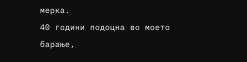мерка.
40 години подоцна во моето барање,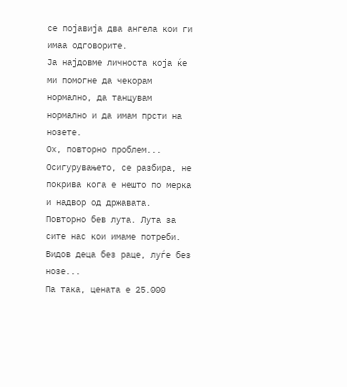се појавија два ангела кои ги имаа одговорите.
Ја најдовме личноста која ќе ми помогне да чекорам нормално, да танцувам нормално и да имам прсти на нозете.
Ох, повторно проблем... Осигурувањето, се разбира, не покрива кога е нешто по мерка и надвор од државата.
Повторно бев лута. Лута за сите нас кои имаме потреби.
Видов деца без раце, луѓе без нозе...
Па така, цената е 25.000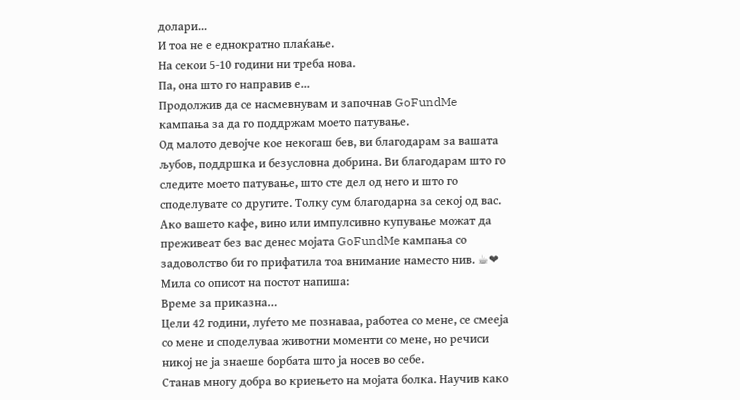долари...
И тоа не е еднократно плаќање.
На секои 5-10 години ни треба нова.
Па, она што го направив е...
Продолжив да се насмевнувам и започнав GoFundMe кампања за да го поддржам моето патување.
Од малото девојче кое некогаш бев, ви благодарам за вашата љубов, поддршка и безусловна добрина. Ви благодарам што го следите моето патување, што сте дел од него и што го споделувате со другите. Толку сум благодарна за секој од вас.
Ако вашето кафе, вино или импулсивно купување можат да преживеат без вас денес мојата GoFundMe кампања со задоволство би го прифатила тоа внимание наместо нив. ☕❤
Мила со описот на постот напиша:
Време за приказна…
Цели 42 години, луѓето ме познаваа, работеа со мене, се смееја со мене и споделуваа животни моменти со мене, но речиси никој не ја знаеше борбата што ја носев во себе.
Станав многу добра во криењето на мојата болка. Научив како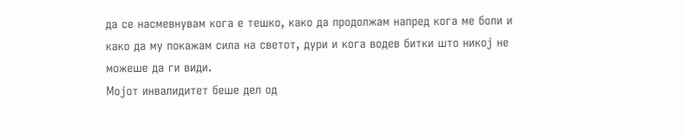да се насмевнувам кога е тешко, како да продолжам напред кога ме боли и како да му покажам сила на светот, дури и кога водев битки што никој не можеше да ги види.
Мојот инвалидитет беше дел од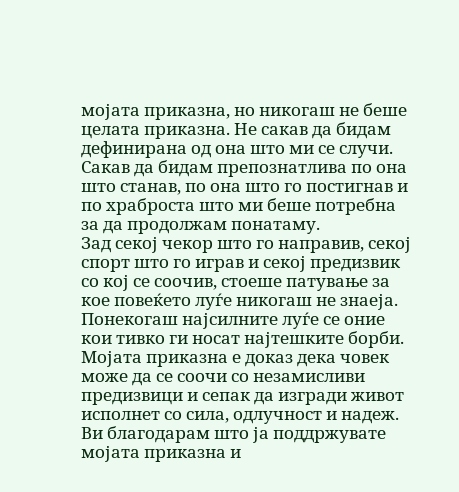мојата приказна, но никогаш не беше целата приказна. Не сакав да бидам дефинирана од она што ми се случи. Сакав да бидам препознатлива по она што станав, по она што го постигнав и по храброста што ми беше потребна за да продолжам понатаму.
Зад секој чекор што го направив, секој спорт што го играв и секој предизвик со кој се соочив, стоеше патување за кое повеќето луѓе никогаш не знаеја.
Понекогаш најсилните луѓе се оние кои тивко ги носат најтешките борби. Мојата приказна е доказ дека човек може да се соочи со незамисливи предизвици и сепак да изгради живот исполнет со сила, одлучност и надеж.
Ви благодарам што ја поддржувате мојата приказна и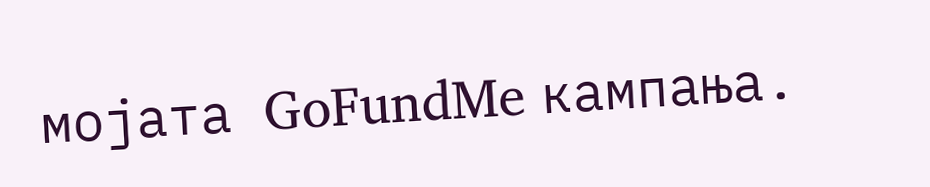мојата GoFundMe кампања.